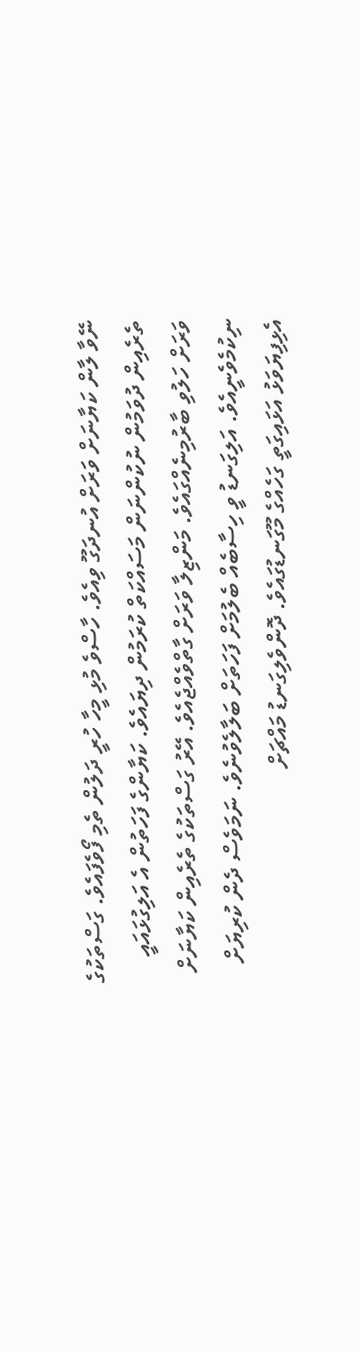ނޭވާ ލާން ކަޔާނަށް ވަރަށް އުނދަގޫ ވިއެވެ. ހާސްވެ މުޅި މީހާ ހުރީ ދަލުން ތެމި ފޯވެފައެވެ. ގަސްތަކުގެ ތެރެއިން ދުވަމުން ނުކުންނަން މަސައްކަތް ކުރަމުން ދިޔައެވެ. ކަޔާންގެ ފަހަތުން އެ އަލިގުޅައައީ ވަރަށް ހަލުވި ބާރުމިނެއްގައެވެ. މަންޒިލާ ވަރަށް ގާތްވެއްޖެއެވެ. އޭރު ގަސްތަކުގެ ތެރެއިން ކަޔާނަށް ނިކުމެވެނީއެވެ. އަލިގަނޑު ވީ ހިސާބެއް ބެލުމަށް ފަހަތަށް ބަލާލެވުނެވެ. ނަމަވެސް ދެން ކުރިޔަށް އެޅިފިޔަވަޅު އަޅައިގަތީ ގަހެއްގެ މޫގަނޑުގައެވެ. ދޮންވެލިގަނޑު މައްޗަށް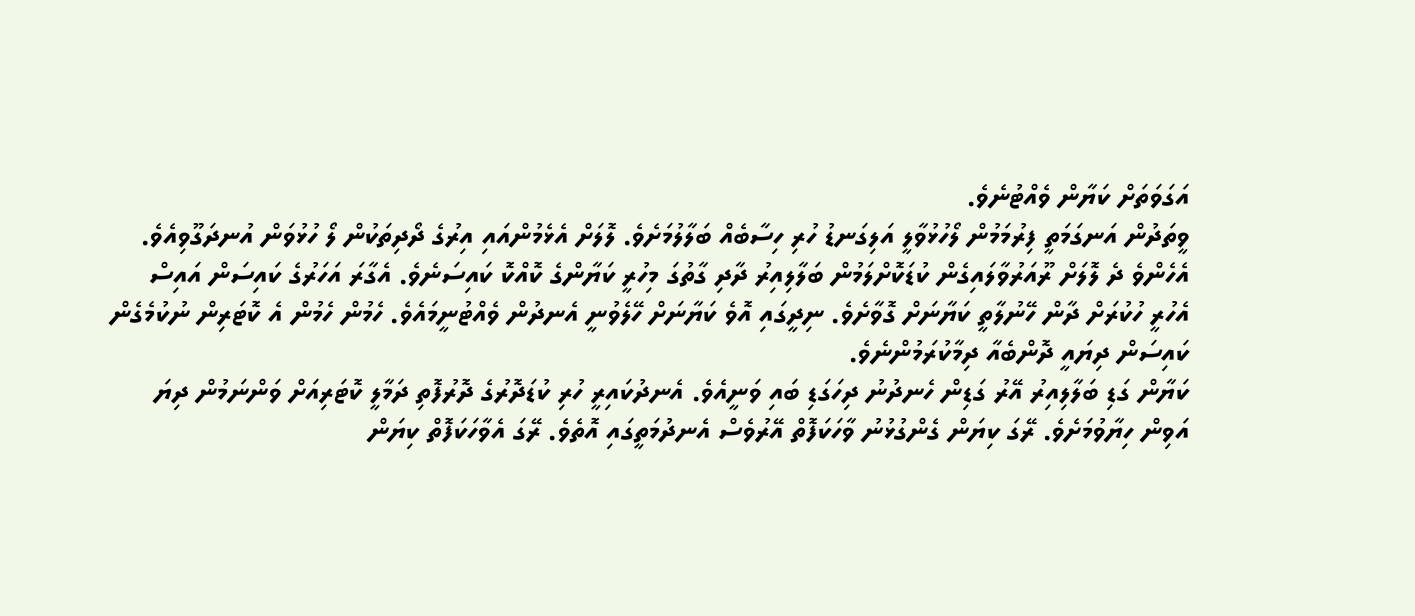އަގަވަތަށް ކަޔާން ވެއްޓުނެވެ.
ވީތަދުން އަނގަމަތީ ފިރުމަމުން ލޯހުޅުވާލީ އަލިގަނޑު ހުރި ހިސާބެއް ބަލާލުމަށެވެ. ލޮލަށް އެޅެމުންއައި އިރުގެ ދޯދިތަކުން ލޯ ހުޅުވަން އުނދަގޫވިއެވެ. އެހެންވެ ދެ ލޮލަށް ރޫއަރުވާލައިގެން ކުޑަކޮށްލަމުން ބަލާލިއިރު ދާދި ގާތުގަ މިހުރީ ކަޔާންގެ ކޮއްކޮ ކައިސަނެވެ. އެގާރަ އަހަރުގެ ކައިސަން އައިސް އެހުރީ ހުކުރަށް ދާން ހޭނުލާތީ ކަޔާނަށް ގޮވާށެވެ. ނިދީގައި އޮވެ ކަޔާނަށް ހޭލެވުނީ އެނދުން ވެއްޓުނީމައެވެ. ހެމުން ހެމުން އެ ކޮޓަރިން ނުކުމެގެން ކައިސަން ދިޔައީ ދޮންބެއާ ދިމާކުރަމުންނެވެ.
ކަޔާން ގަޑި ބަލާލިއިރު އޭރު ގަޑިން ހެނދުނު ދިހަގަޑި ބައި ވަނީއެވެ. އެނދުކައިރީ ހުރި ކުޑަދޮރުގެ ދޮރުފޮތި ދަމާލީ ކޮޓަރިއަށް ވަންނަމުން ދިޔަ އަވިން ހިޔާވުމަށެވެ. ރޭގަ ކިޔަން ގެންގުޅުނު ވާހަކަފޮތް އޭރުވެސް އެނދުމަތީގައި އޮތެވެ. ރޭގަ އެވާހަކަފޮތް ކިޔަން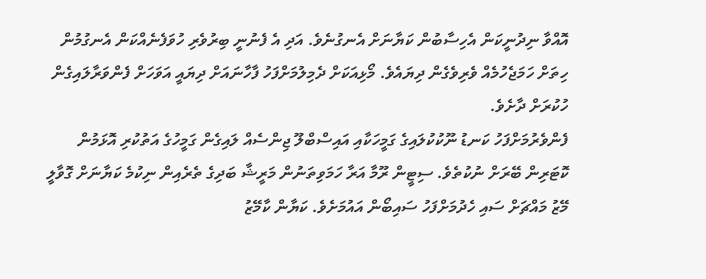އޮއްވާ ނިދުނީކަން އެހިސާބުން ކަޔާނަށް އެނގުނެވެ. އަދި އެ ފެނުނީ ބިރުވެރި ހުވަފެނެއްކަން އެނގުމުން ހިތަށް ހަމަޖެހުމެއް ވެރިވެގެން ދިޔައެވެ. މޯޅިއަކަށް ދެމިލުމަށްފަހު ފާހާނައަށް ދިޔައީ އަވަހަށް ފެންވަރާލައިގެން ހުކުރަށް ދާށެވެ.
ފެންވެރުމަށްފަހު ކަނޑު ނޫކުކުލައިގެ ގަމީހަކާއި އައިސްބްލޫ ޖިންސެއް ލައިގެން ގަމީހުގެ އަތުކުރި އޮޅަމުން ކޮޓަރިން ބޭރަށް ނުކުތެވެ. ސިޓީން ރޫމާ އަރާ ހަމަވިތަނުން މަރީޝާ ބަދިގެ ތެރެއިން ނިކުމެ ކަޔާނަށް ގޮވާލީ މޭޒު މައްޗަށް ސައި ހެދުމަށްފަހު ސައިބޯން އައުމަށެވެ. ކަޔާން ކާމޭޒު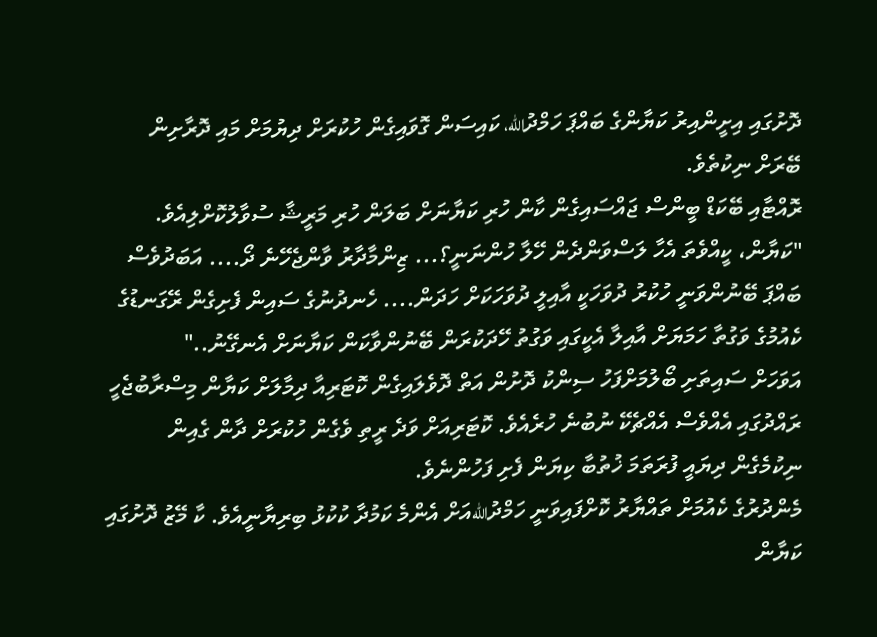ދޮށުގައި އިށީންއިރު ކަޔާންގެ ބައްޕަ ހަމްދުالله، ކައިސަން ގޮވައިގެން ހުކުރަށް ދިޔުމަށް މައި ދޮރާށިން ބޭރަށް ނިކުތެވެ.
ރޮއްޓާއި ބޭކަޑް ބީންސް ޖައްސައިގެން ކާން ހުރި ކަޔާނަށް ބަލަން ހުރި މަރީޝާ ސުވާލުކޮށްލިއެވެ. "ކަޔާން، ކީއްވެތަ އެހާ ލަސްވަންދެން ހޭލާ ހުންނަނީ؟... ޒިންމާދާރު ވާންޖެހޭނެ ދޯ.... އަބަދުވެސް ބައްޕަ ބޭނުންވަނީ ހުކުރު ދުވަހަކީ އާއިލީ ދުވަހަކަށް ހަދަން.... ހެނދުނުގެ ސައިން ފެށިގެން ރޭގަނޑުގެ ކެއުމުގެ ވަގުތާ ހަމަޔަށް އާއިލާ އެކީގައި ވަގުތު ހޭދަކުރަން ބޭނުންވާކަން ކަޔާނަށް އެނގޭނު.."
އަވަހަށް ސައިތަށި ބޯލުމަށްފަހު ސިންކު ދޮށުން އަތް ދޮވެލައިގެން ކޮޓަރިއާ ދިމާލަށް ކަޔާން މިސްރާބުޖެހީ ރައްދުގައި އެއްވެސް އެއްޗެކޭ ނުބުނެ ހުރެއެވެ. ކޮޓަރިއަށް ވަދެ ރީތި ވެގެން ހުކުރަށް ދާން ގެއިން ނިކުމެގެން ދިޔައީ ފުރަތަމަ ޚުތުބާ ކިޔަން ފެށި ފަހުންނެވެ.
މެންދުރުގެ ކެއުމަށް ތައްޔާރު ކޮށްފައިވަނީ ހަމްދުاللهއަށް އެންމެ ކަމުދާ ކުކުޅު ބިރިޔާނީއެވެ. ކާ މޭޒު ދޮށުގައި ކަޔާން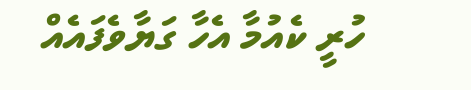ހުރީ ކެއުމާ އެހާ ގަޔާވެފައެއް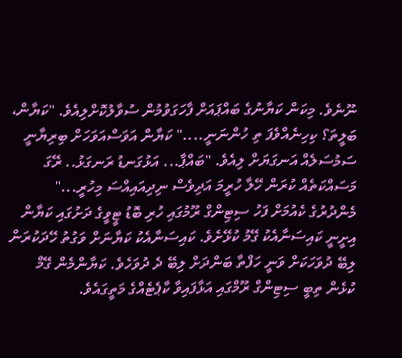ނޫނެވެ. މިކަން ކަޔާނުގެ ބައްޕައަށް ފާހަގަވުމުން ސުވާލުކޮށްލިއެވެ. "ކަޔާން، ބަލީތަ؟ ކިހިނެއްވެފަ ތި ހުންނަނީ...." ކަޔާން އަވަސްއަވަހަށް ބިރިޔާނީ ސަމުސަލެއް އަނގަޔަށް ލިއެވެ. "ބައްޕާ... އަޅުގަނޑު ރަނގަޅު.. ރޭގަ މަސައްކަތެއް ކުރަން ހޭލާ ހުރީމަ އަދިވެސް ނިދިއައިއްސަ މިހުރީ..."
މެންދުރުގެ ކެއުމަށް ފަހު ސިޓިންގް ރޫމުގައި ހުރި ބޮޑު ޓީވީގެ ދަށުގައި ކަޔާން އިށީނީ ކައިސަނާއެކު ގޭމު ކުޅޭށެވެ. ކައިސަނާއެކު ކަޔާނަށް ވަގުތު ހޭދަކުރަން ލިބޭ ދުވަހަކަށް ވަނީ ހަފްތާ ބަންދަށް ލިބޭ ދެ ދުވަހެވެ. ކަޔާންމެން ގޭމް ކުޅެން ތިބީ ސިޓިންގް ރޫމްގައި އަޅާފައިވާ ކާޕެޓެއްގެ މަތީގައެވެ.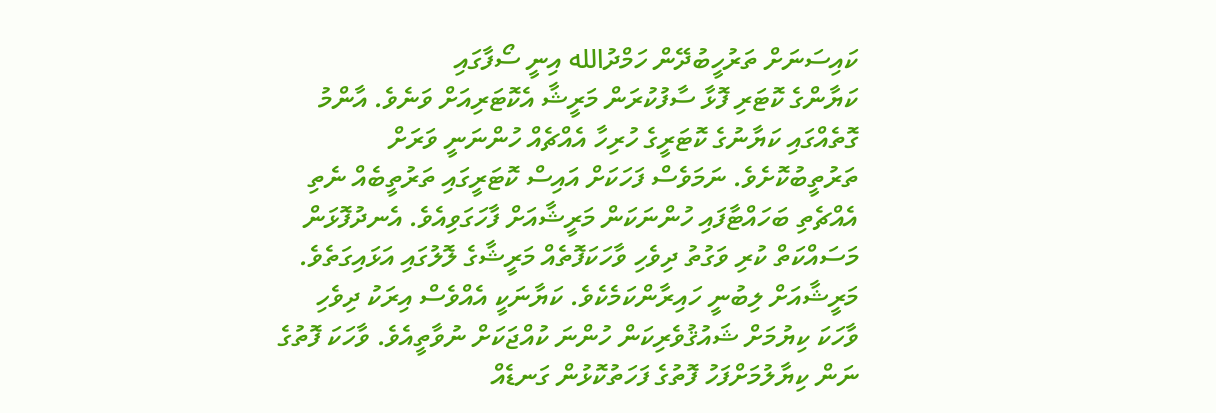ކައިސަނަށް ތަރުހީބުދޭން ހަމްދުالله އިނީ ސޯފާގައި
ކަޔާންގެ ކޮޓަރި ފޮޅާ ސާފުކުރަން މަރީޝާ އެކޮޓަރިއަށް ވަނެވެ. އާންމު ގޮތެއްގައި ކަޔާނުގެ ކޮޓަރީގެ ހުރިހާ އެއްޗެއް ހުންނަނީ ވަރަށް ތަރުތީބުކޮށެވެ. ނަމަވެސް ފަހަކަށް އައިސް ކޮޓަރީގައި ތަރުތީބެއް ނެތި އެއްޗެތި ބަހައްޓާފައި ހުންނަކަން މަރީޝާއަށް ފާހަގަވިއެވެ. އެނދުފޮޅަން މަސައްކަތް ކުރި ވަގުތު ދިވެހި ވާހަކަފޮތެއް މަރީޝާގެ ލޮލުގައި އަޅައިގަތެވެ. މަރީޝާއަށް ލިބުނީ ހައިރާންކަމެކެވެ. ކަޔާނަކީ އެއްވެސް އިރަކު ދިވެހި ވާހަކަ ކިޔުމަށް ޝައުޤުވެރިކަން ހުންނަ ކުއްޖަކަށް ނުވާތީއެވެ. ވާހަކަ ފޮތުގެ ނަން ކިޔާލުމަށްފަހު ފޮތުގެ ފަހަތުކޮޅުން ގަނޑެއް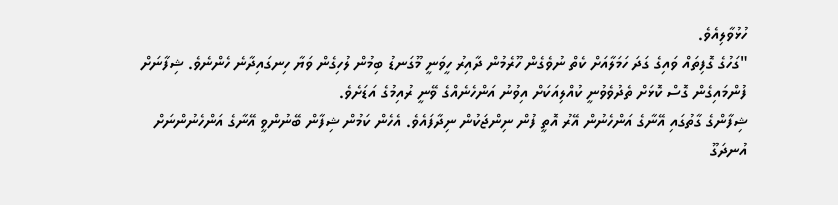ހުޅުވާލިއެވެ.
"ގަހުގެ ގޮފިތައް ވައިގެ ގަދަ ހަމަލާއަށް ކެތް ނުވެގެން ހޫރެމުން ދާއިރު ހީވަނީ މޫގަނޑު ބިމުން ލުހިގެން ވަޔާ ހިނގައިދާނެ ހެންނެވެ. ޝިފާނަށް ފުންމައިގެން ގޮސް ކޮޅަށް ތެދުވެވުނީ ކުއްލިއަކަށް އިވުނު އަންހެނެއްގެ ވޭނީ ރުއިމުގެ އަޑަށެވެ.
ޝިފާންގެ ގާތުގައި އޭނާގެ އަންހެނުން އޭރު އޮތީ ފުން ނިންޖަކުން ނިދާފައެވެ. އެހެން ކަމުން ޝިފާން ބޭނުންވީ އޭނާގެ އަންހެނުންނަށް އުނދަގޫ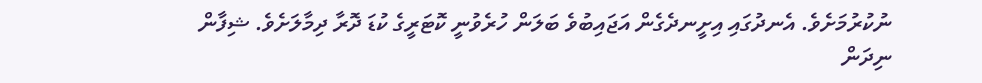ނުކުރުމަށެވެ. އެނދުގައި އިށީނދެގެން އަޖައިބުވެ ބަލަން ހުރެވުނީ ކޮޓަރީގެ ކުޑަ ދޮރާ ދިމާލަށެވެ. ޝިފާން ނިދަން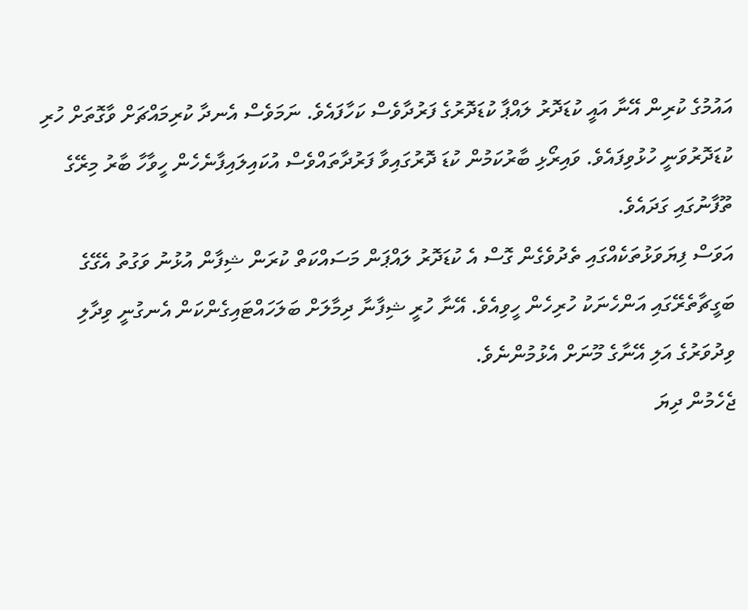އައުމުގެ ކުރިން އޭނާ އައީ ކުޑަދޮރު ލައްޕާ ކުޑަދޮރުގެ ފަރުދާވެސް ކަހާފައެވެ. ނަމަވެސް އެނދާ ކުރިމައްޗަށް ވާގޮތަށް ހުރި ކުޑަދޮރުވަނީ ހުޅުވިފައެވެ. ވައިރޯޅި ބާރުކަމުން ކުޑަ ދޮރުގައިވާ ފަރުދާތައްވެސް އުކައިލައިފާނެހެން ހީވާހާ ބާރު މިރޭގެ ތޫފާނުގައި ގަދައެވެ.
އަވަސް ފިޔަވަޅުތަކެއްގައި ތެދުވެގެން ގޮސް އެ ކުޑަދޮރު ލައްޕަން މަސައްކަތް ކުރަން ޝިފާން އުޅުނު ވަގުތު އެގޭގެ ބަގީޗާތެރޭގައި އަންހެނަކު ހުރިހެން ހީވިއެވެ. އޭނާ ހުރީ ޝިފާނާ ދިމާލަށް ބަލަހައްޓައިގެންކަން އެނގުނީ ވިދާލި ވިދުވަރުގެ އަލި އޭނާގެ މޫނަށް އެޅުމުންނެވެ.
ޖެހެމުން ދިޔަ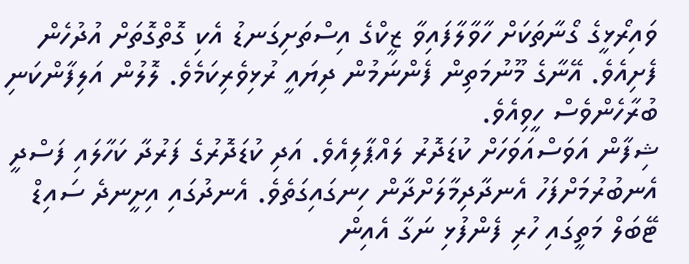ވައިރޯޅީގެ ގޯނާތަކަށް ހާވާލާފައިވާ ޒީކްގެ އިސްތަށިގަނޑު އެކި ގޮތްގޮތަށް އުދުހެން ފެށިއެވެ. އޭނާގެ މޫނުމަތިން ފެންނަމުން ދިޔައީ ރުޅިވެރިކަމެވެ. ލޮލުން އަލިފާންކަނި ބުރާހެންވެސް ހީވިއެވެ.
ޝިފާން އަވަސްއަވަހަށް ކުޑަދޮރު ލައްޕާލިއެވެ. އަދި ކުޑަދޮރުގެ ފަރުދާ ކަހާލައި ފަސްދީ އެނބުރުމަށްފަހު އެނދާދިމާލަށްދާން ހިނގައިގަތެވެ. އެނދުގައި އިށީނދެ ސައިޑް ޓޭބަލް މަތީގައި ހުރި ފެންފުޅި ނަގާ އެއިން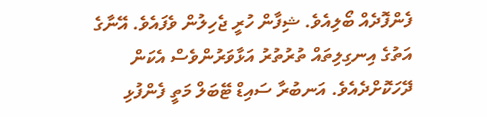ފެންފޮދެއް ބޯލިއެވެ. ޝިފާން ހުރީ ޖެހިލުން ވެފައެވެ. އޭނާގެ އަތުގެ އިނގިލިތައް ތުރުތުރު އަޅާވަރުންވެސް އެކަން ދޭހަކޮށްދެއެވެ. އަނބުރާ ސައިޑް ޓޭބަލް މަތީ ފެންފުޅި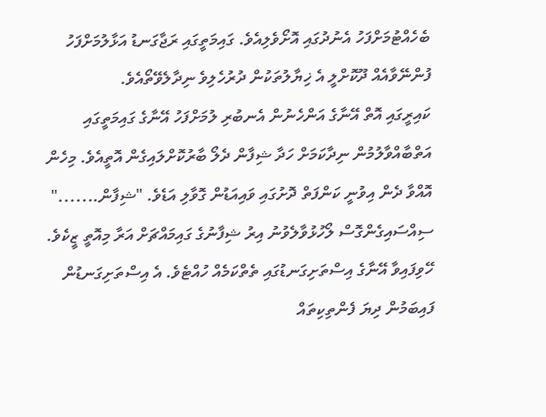ބެހެއްޓުމަށްފަހު އެނުދުގައި އޮށޯވެލިއެވެ. ގައިމަތީގައި ރަޖާގަނޑު އަޅާލުމަށްފަހު ފުންނޭވާއެއް ދޫކޮށްލީ އެ ޚިޔާލުތަކުން ދުރުހެލިވެ ނިދާލެވޭތޯއެވެ.
ކައިރީގައި އޮތް އޭނާގެ އަންހެނުން އެނބުރި ލުމަށްފަހު އޭނާގެ ގައިމަތީގައި އަތްބާއްވާލުމުން ނިދާކަމަށް ހަދާ ޝިފާން ދެލޯ ބާރުކޮށްލައިގެން އޮތީއެވެ. މިހެން އޮއްވާ ދެން އިވުނީ ކަންފަތް ދޮށުގައި ވައިއަޑުން ގޮވާލި އަޑެވެ. "ޝިފާން......." ސިއްސައިގެންގޮސް ލޯހުޅުވާލެވުނު އިރު ޝިފާނުގެ ގައިމައްޗަށް އަރާ މިއޮތީ ޒީކެވެ. ހޭވިފައިވާ އޭނާގެ އިސްތަށިގަނޑުގައި ތެތްކަމެއް ހުއްޓެވެ. އެ އިސްތަށިގަނޑުން ފައިބަމުން ދިޔަ ފެންތިކިތައް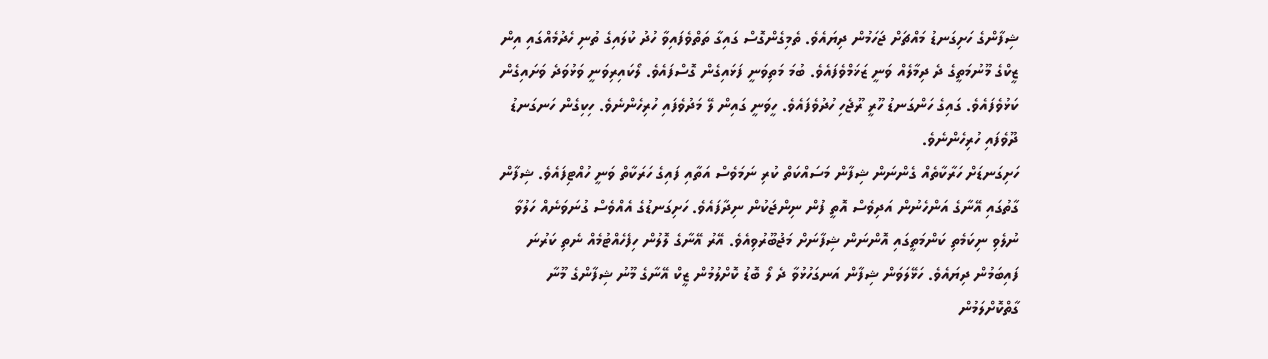ޝިފާންގެ ހަށިގަނޑު މައްޗަށް ޖަހަމުން ދިޔައެވެ. ތެމިގެންގޮސް ގައިގާ ތަތްވެފައިވާ ހުދު ކުލައިގެ ތުނި ހެދުމެއްގައި އިން ޒީކްގެ މޫނުމަތީގެ ދެ ދިމާލެއް ވަނީ ޒަޚަމްވެފައެވެ. ބުމަ މަތިވަނީ ފަޅައިގެން ގޮސްފައެވެ. ލޯކައިރިވަނީ ވަޅުވަދެ ވަށައިގެން ކަޅުވެފައެވެ. ގައިގެ ހަންގަނޑު ހޫރީ ރޫޖެހި ހުދުވެފައެވެ. ހީވަނީ ގައިން ލޭ މަދުވެފައި ހުރިހެންނެވެ. ހިކިގެން ހަނގަނޑު ދޫވެފައި ހުރިހެންނެވެ.
ހަށިގަނޑަށް ހަރާކާތެއް ގެންނަން ޝިފާން މަސައްކަތް ކުރި ނަމަވެސް އަތާއި ފައިގެ ހަރަކާތް ވަނީ ހުއްޓިފައެވެ. ޝިފާން ގާތުގައި އޭނާގެ އަންހެނުން އަދިވެސް އޮތީ ފުން ނިންޖަކުން ނިދާފައެވެ. ހަށިގަނޑުގެ އެއްވެސް ގުނަވަނެއް ހަލުވާ ނުލެވި ނިކަމެތި ކަންމަތީގައި އޮންނަން ޝިފާނަށް މަޖުބޫރުވިއެވެ. އޭރު އޭނާގެ ލޮލުން ހިފެހެއްޓުމެއް ނެތި ކަރުނަ ފައިބަމުން ދިޔައެވެ. ހަޅޭލަވަން ޝިފާން އަނގަހުޅުވާ ދެ ލޯ ބޮޑު ކޮށްލުމުން ޒީކް އޭނާގެ މޫނު ޝިފާންގެ މޫނާ ގާތްކޮށްލަމުން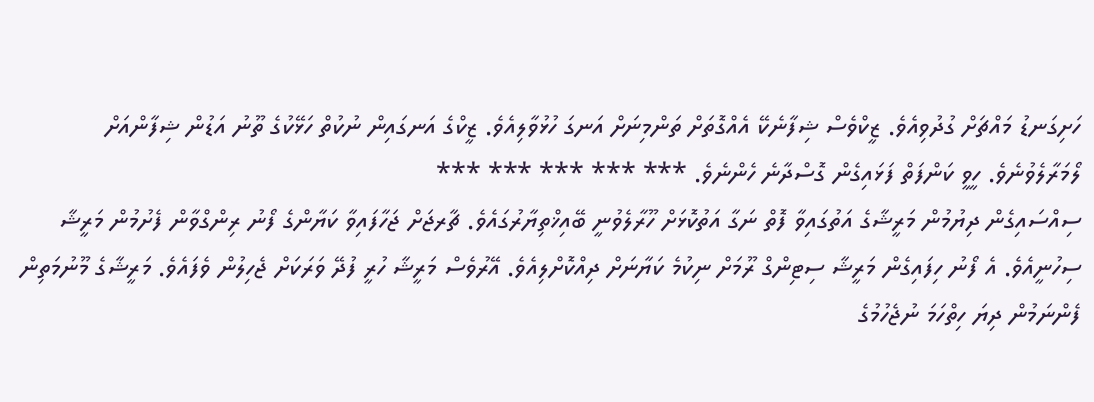ހަށިގަނޑު މައްޗަށް ގުދުވިއެވެ. ޒީކްވެސް ޝިފާނެކޭ އެއްގޮތަށް ތަންމިނަށް އަނގަ ހުޅުވާލިއެވެ. ޒީކްގެ އަނގައިން ނުކުތް ހަޅޭކުގެ ތޫނު އަޑުން ޝިފާންއަށް ލޯމަރާލެވުނެވެ. ހީވީ ކަންފަތް ފަޅައިގެން ގޮސްދާނެ ހެންނެވެ. *** *** *** *** ***
ސިއްސައިގެން ދިޔުމުން މަރީޝާގެ އަތުގައިވާ ފޮތް ނަގާ އަތުކޮޅަށް ހޫރާލެވުނީ ބޭއިޚްތިޔާރުގައެވެ. ޗާރޖަށް ޖަހާފައިވާ ކަޔާންގެ ފޯނު ރިންގްވާން ފެށުމުން މަރީޝާ ސިހުނީއެވެ. އެ ފޯނު ހިފައިގެން މަރީޝާ ސިޓިންގް ރޫމަށް ނިކުމެ ކަޔާނަށް ދިއްކޮށްލިއެވެ. އޭރުވެސް މަރީޝާ ހުރީ ފުދޭ ވަރަކަށް ޖެހިލުން ވެފައެވެ. މަރީޝާގެ މޫނުމަތިން ފެންނަމުން ދިޔަ ހިތްހަމަ ނުޖެހުމުގެ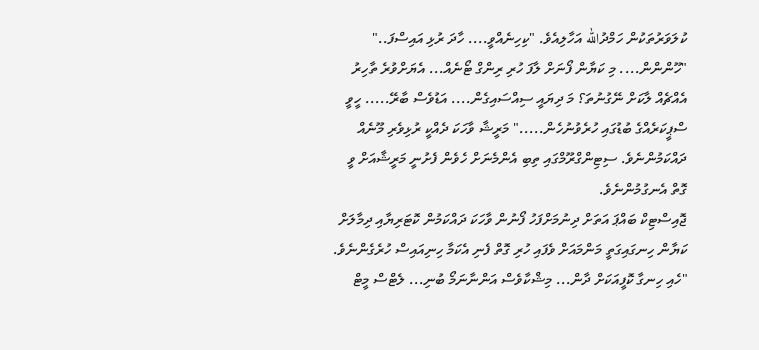ކުލަވަރުތަކުން ހަމްދުالله އަހާލިއެވެ. "ކިހިނެއްވީ.... ހާދަ ރުޅި އައިސްފަ.."
"ހޫންންން.... މި ކަޔާން ފޯނަށް ލާފަ ހުރި ރިންގް ޓޯނެއް... އެޔަށްވުރެ ތާހިރު އެއްޗެއް ލާކަށް ނޭގުނުތަ؟ މަ ދިޔައީ ސިއްސައިގެން.... އަޑުވެސް ބާރޭ..... ހީވީ ސްޕީކަރެއްގެ ބުޑުގައި ހުރެވުނުހެން....." މަރީޝާ ވާހަކަ ދެއްކީ ރުޅިވެރި މޫނެއް ދައްކަމުންނެވެ. ސިޓިންގްރޫމްގައި ތިބި އެންމެނަށް ހެވެން ފެށުނީ މަރީޝާއަށް ވީ ގޮތް އެނގުމުންނެވެ.
ޖޮއިސްޓިކް ބައްޕަ އަތަށް ދިނުމަށްފަހު ފޯނުން ވާހަކަ ދައްކަމުން ކޮޓަރިޔާއި ދިމާލަށް ކަޔާން ހިނގައިގަތީ މަންމައަށް ވެފައި ހުރި ގޮތް ފެނި އެކަމާ ހިނިއައިސް ހުރެގެންނެވެ.
"ހެއި ހިނގާ ކޮފީއަކަށް ދާން... މިޝްކާވެސް އަންނާނަމޯ ބުނި... ލެޓްސް މީޓް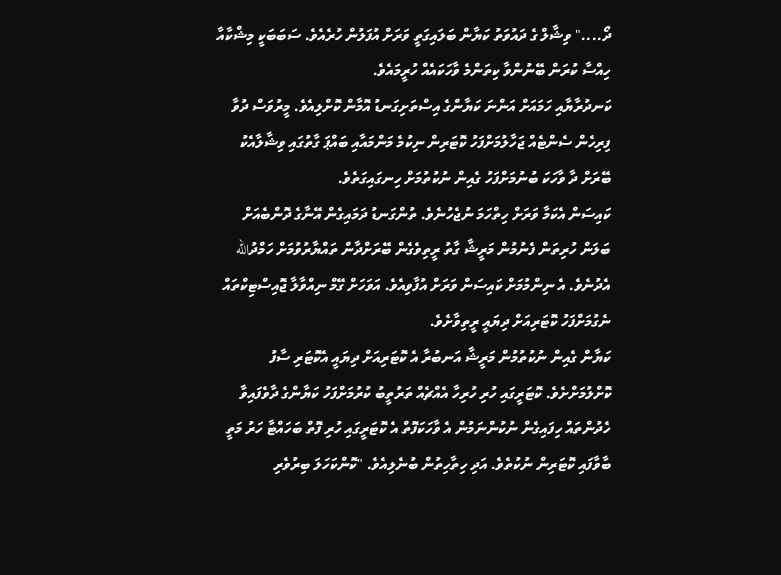ދޯ...." ވިޝާލް ގެ ދައުވަތު ކަޔާން ބަލައިގަތީ ވަރަށް އުފަލުން ހުރެއެވެ. ސަބަބަކީ މިޝްކާއާ ހިއްސާ ކުރަން ބޭނުންވާ ކިތަންމެ ވާހަކައެއް ހުރީމައެވެ.
ކަނދުރާޔާއި ހަމައަށް އަންނަ ކަޔާންގެ އިސްތަށިގަނޑު އޮމާން ކޮށްލިއެވެ. މީރުވަސް ދުވާ ފިރިހެން ސެންޓެއް ޖަހާލުމަށްފަހު ކޮޓަރިން ނިކުމެ މަންމައާއި ބައްޕަ ގާތުގައި ވިޝާލާއެކު ބޭރަށް ދާ ވާހަކަ ބުނުމަށްފަހު ގެއިން ނުކުތުމަށް ހިނގައިގަތެވެ.
ކައިސަން އެކަމާ ވަރަށް ހިތްހަމަ ނުޖެހުނެވެ. ތުންގަނޑު ދަމައިގެން އޭނާގެ ދޮންބެއަށް ބަލަން ހުރިތަން ފެނުމުން މަރީޝާ ގާތު ރީތިވެގެން ބޭރަށްދާން ތައްޔާރުވުމަށް ހަމްދުالله އެދުނެވެ. އެ ނިންމުމަށް ކައިސަން ވަރަށް އުފާވިއެވެ. އަވަހަށް ގޭމް ނިއްވާލާ ޖޮއިސްޓިކްތައް ނެގުމަށްފަހު ކޮޓަރިއަށް ދިޔައީ ރީތިވާށެވެ.
ކަޔާން ގެއިން ނުކުތުމުން މަރީޝާ އަނބުރާ އެ ކޮޓަރިއަށް ދިޔައީ އެކޮޓަރި ސާފު ކޮށްލުމަށްށެވެ. ކޮޓަރީގައި ހުރި ހުރިހާ އެއްޗެއް ތަރުތީބު ކުރުމަށްފަހު ކަޔާންގެ ދާވެފައިވާ ހެދުންތައް ހިފައިގެން ނުކުންނަމުން އެ ވާހަކަފޮތް އެ ކޮޓަރީގައި ހުރި ފޮތް ބަހައްޓާ ހަރު މަތީ ބާވާފައި ކޮޓަރިން ނުކުތެވެ. އަދި ހިތާހިތުން ބުނެލިއެވެ. "ކޮންކަހަލަ ބިރުވެރި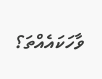ވާހަކައެއްތަ؟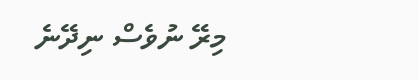މިރޭ ނުވެސް ނިދޭނެ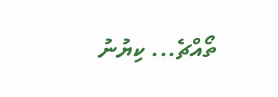ތޯއްޗެ... ކިޔުނު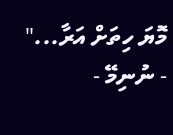މޮޔަ ހިތަށް އަރާ..."
- ނުނިމޭ -